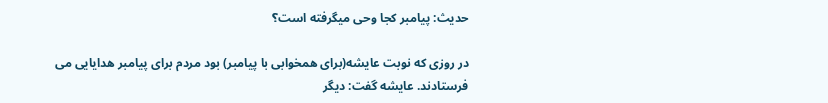حدیث: پیامبر کجا وحی میگرفته است؟

در روزی که نوبت عایشه(برای همخوابی با پیامبر) بود مردم برای پیامبر هدایایی می فرستادند. عایشه گفت: دیگر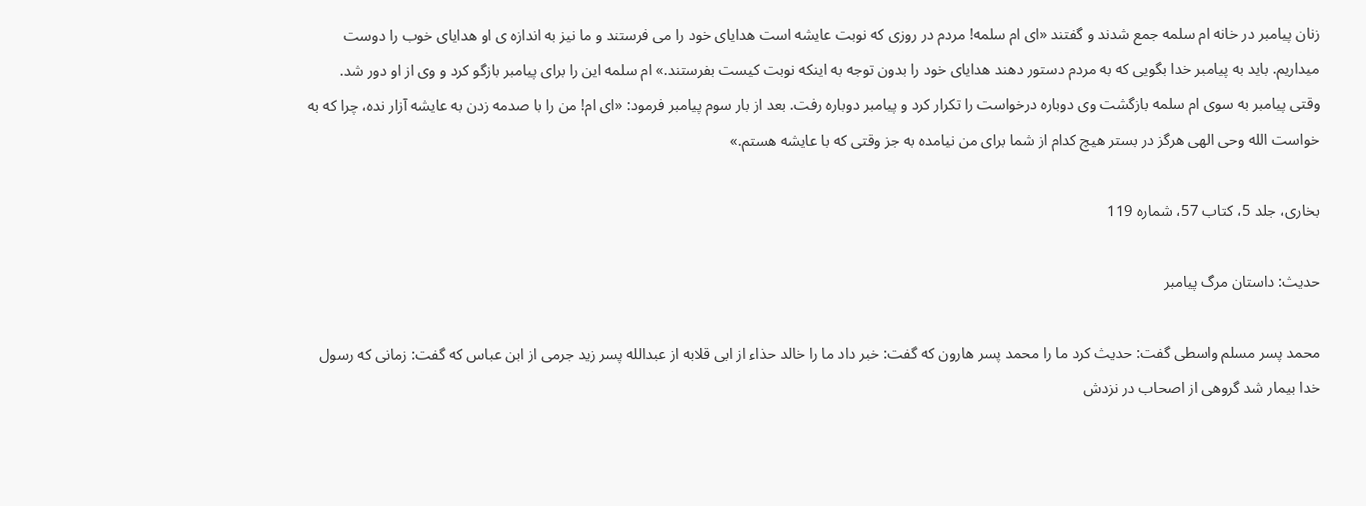زنان پیامبر در خانه ام سلمه جمع شدند و گفتند «ای ام سلمه! مردم در روزی که نوبت عایشه است هدایای خود را می فرستند و ما نیز به اندازه ی او هدایای خوب را دوست میداریم. باید به پیامبر خدا بگویی که به مردم دستور دهند هدایای خود را بدون توجه به اینکه نوبت کیست بفرستند.» ام سلمه این را برای پیامبر بازگو کرد و وی از او دور شد. وقتی پیامبر به سوی ام سلمه بازگشت وی دوباره درخواست را تکرار کرد و پیامبر دوباره رفت. بعد از بار سوم پیامبر فرمود: «ای ام! من را با صدمه زدن به عایشه آزار نده، چرا که به خواست الله وحی الهی هرگز در بستر هیچ کدام از شما برای من نیامده به جز وقتی که با عایشه هستم.»

بخاری، جلد 5، کتاب 57، شماره 119

حدیث: داستان مرگ پیامبر

محمد پسر مسلم واسطی گفت: حدیث کرد ما را محمد پسر هارون که گفت: خبر داد ما را خالد حذاء از ابی قلابه از عبدالله پسر زید جرمی از ابن عباس که گفت: زمانی که رسول خدا بیمار شد گروهی از اصحاب در نزدش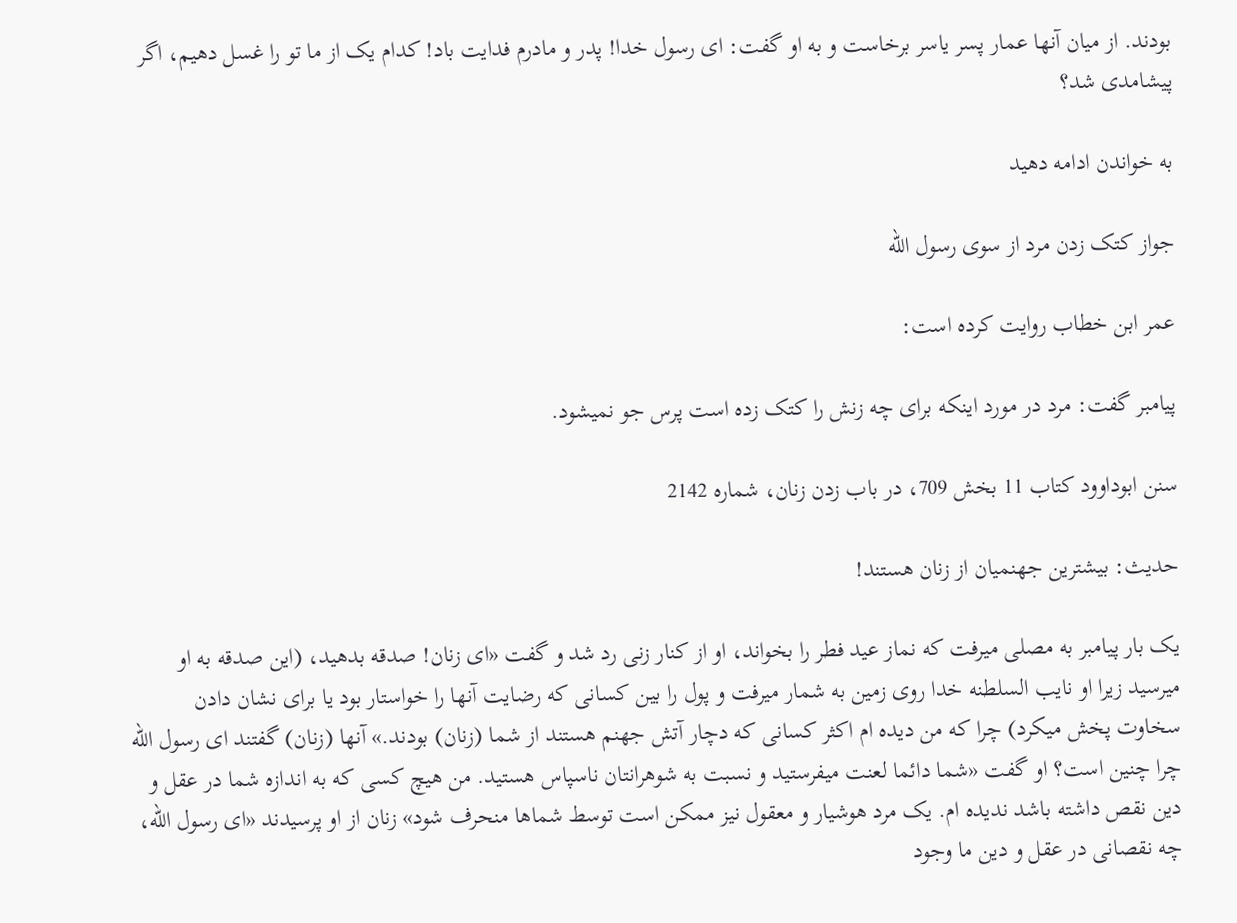بودند. از میان آنها عمار پسر یاسر برخاست و به او گفت: ای رسول خدا! پدر و مادرم فدایت باد! کدام یک از ما تو را غسل دهیم، اگر پیشامدی شد؟

به خواندن ادامه دهید

جواز کتک زدن مرد از سوی رسول الله

عمر ابن خطاب روایت کرده است:

پیامبر گفت: مرد در مورد اینکه برای چه زنش را کتک زده است پرس جو نمیشود.

سنن ابوداوود کتاب 11 بخش 709، در باب زدن زنان، شماره 2142

حديث: بیشترین جهنمیان از زنان هستند!

یک بار پیامبر به مصلی میرفت که نماز عید فطر را بخواند، او از کنار زنی رد شد و گفت «ای زنان! صدقه بدهید، (این صدقه به او میرسید زیرا او نایب السلطنه خدا روی زمین به شمار میرفت و پول را بین کسانی که رضایت آنها را خواستار بود یا برای نشان دادن سخاوت پخش میکرد) چرا که من دیده ام اکثر کسانی که دچار آتش جهنم هستند از شما (زنان) بودند.» آنها (زنان) گفتند ای رسول الله چرا چنین است؟ او گفت «شما دائما لعنت میفرستید و نسبت به شوهرانتان ناسپاس هستید. من هیچ کسی که به اندازه شما در عقل و دین نقص داشته باشد ندیده ام. یک مرد هوشیار و معقول نیز ممکن است توسط شماها منحرف شود» زنان از او پرسیدند «ای رسول الله، چه نقصانی در عقل و دین ما وجود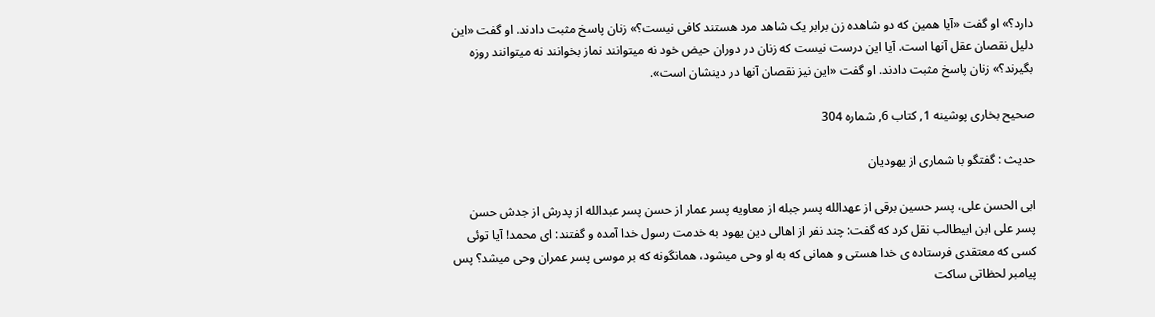دارد؟» او گفت «آیا همین که دو شاهده زن برابر یک شاهد مرد هستند کافی نیست؟» زنان پاسخ مثبت دادند. او گفت «این دلیل نقصان عقل آنها است. آیا این درست نیست که زنان در دوران حیض خود نه میتوانند نماز بخوانند نه میتوانند روزه بگیرند؟» زنان پاسخ مثبت دادند. او گفت «این نیز نقصان آنها در دینشان است».

صحیح بخاری پوشینه 1, کتاب 6, شماره 304

حدیث : گفتگو با شماری از یهودیان

ابی الحسن علی، پسر حسین برقی از عهدالله پسر جبله از معاویه پسر عمار از حسن پسر عبدالله از پدرش از جدش حسن پسر علی ابن ابیطالب نقل کرد که گفت: چند نفر از اهالی دین یهود به خدمت رسول خدا آمده و گفتند: ای محمد! آیا توئی کسی که معتقدی فرستاده ی خدا هستی و همانی که به او وحی میشود، همانگونه که بر موسی پسر عمران وحی میشد؟ پس پیامبر لحظاتی ساکت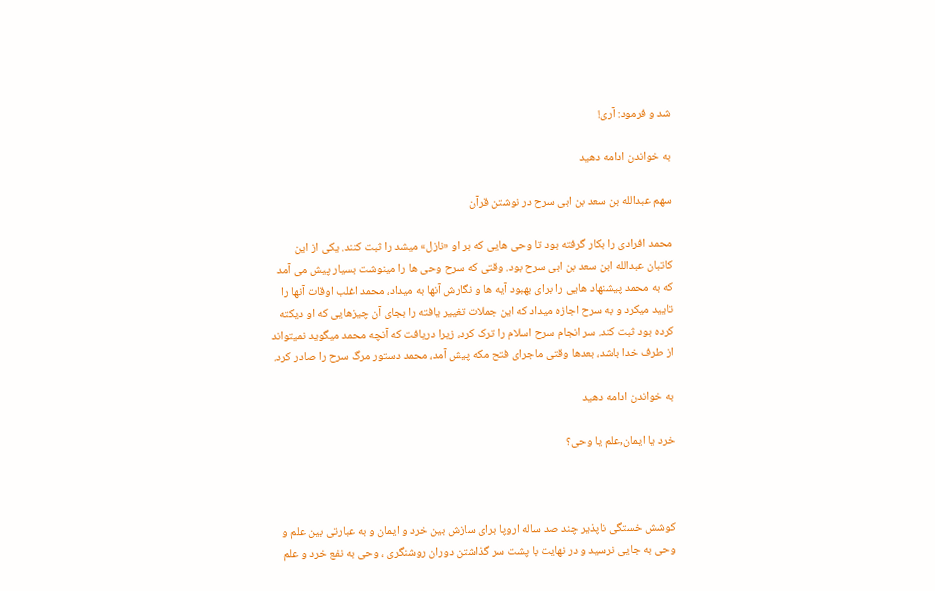شد و فرمود: آری!

به خواندن ادامه دهید

سهم عبدالله بن سعد بن ابی سرح در نوشتن قرآن

محمد افرادی را بکار گرفته بود تا وحی هایی که بر او «نازل» میشد را ثبت کنند. یکی از این کاتبان عبدالله ابن سعد بن ابی سرح بود. وقتی که سرح وحی ها را مینوشت بسیار پیش می آمد که به محمد پیشنهاد هایی را برای بهبود آیه ها و نگارش آنها به میداد، محمد اغلب اوقات آنها را تایید میکرد و به سرح اجازه میداد که این جملات تغییر یافته را بجای آن چیزهایی که او دیکته کرده بود ثبت کند. سر انجام سرح اسلام را ترک کرد، زیرا دریافت که آنچه محمد میگوید نمیتواند از طرف خدا باشد، بعدها وقتی ماجرای فتح مکه پیش آمد، محمد دستور مرگ سرح را صادر کرد.

به خواندن ادامه دهید

خرد یا ایمان,علم یا وحی؟



کوشش خستگی ناپذیر چند صد ساله اروپا برای سازش بین خرد و ایمان و به عبارتی بین علم و وحی به جایی نرسید و در نهایت با پشت سر گذاشتن دوران روشنگری ، وحی به نفع خرد و علم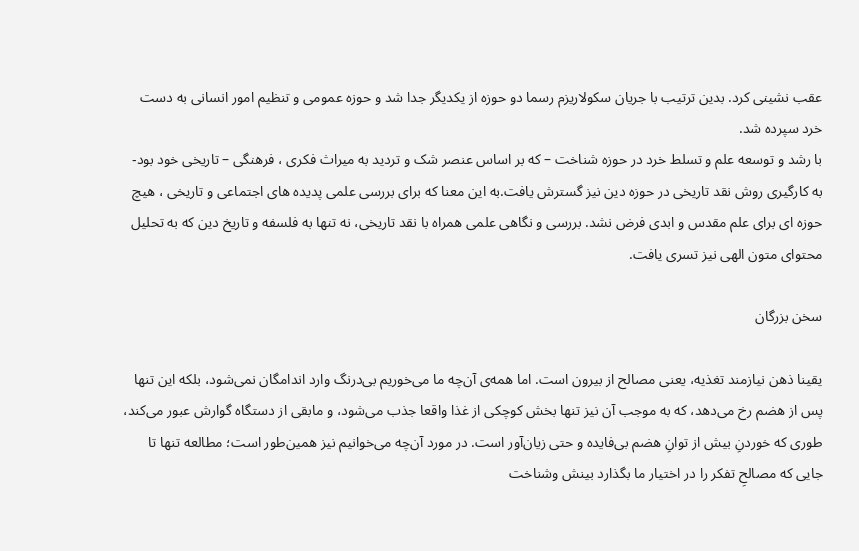عقب نشینی کرد. بدین ترتیب با جریان سکولاریزم رسما دو حوزه از یکدیگر جدا شد و حوزه عمومی و تنظیم امور انسانی به دست خرد سپرده شد.
با رشد و توسعه علم و تسلط خرد در حوزه شناخت – که بر اساس عنصر شک و تردید به میراث فکری ، فرهنگی – تاریخی خود بود- به کارگیری روش نقد تاریخی در حوزه دین نیز گسترش یافت.به این معنا که برای بررسی علمی پدیده های اجتماعی و تاریخی ، هیچ حوزه ای برای علم مقدس و ابدی فرض نشد. بررسی و نگاهی علمی همراه با نقد تاریخی، نه تنها به فلسفه و تاریخ دین که به تحلیل محتوای متون الهی نیز تسری یافت.

سخن بزرگان

یقینا ذهن نیازمند تغذیه، یعنی مصالح از بیرون است. اما همه‌ی آن‌چه ما می‌خوریم بی‌درنگ وارد اندامگان نمی‌شود، بلکه این تنها پس از هضم رخ می‌دهد، که به موجب آن نیز تنها بخش کوچکی از غذا واقعا جذب می‌شود، و مابقی از دستگاه گوارش عبور می‌کند، طوری که خوردنِ بیش از توانِ هضم بی‌فایده و حتی زیان‌آور است. در مورد آن‌چه می‌خوانیم نیز همین‌طور است؛ مطالعه تنها تا جایی که مصالحِ تفکر را در اختیار ما بگذارد بینش وشناخت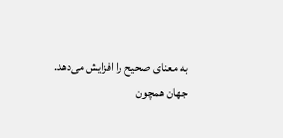به معنای صحیح را افزایش می‌دهد.
جهان همچون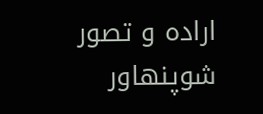اراده و تصور
شوپنهاور